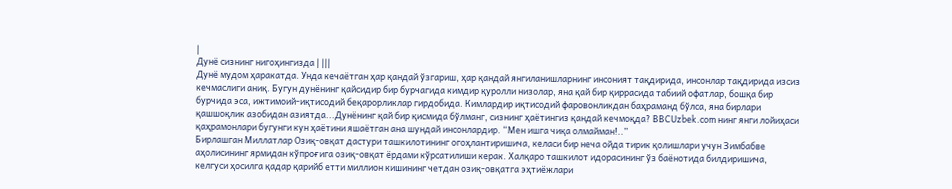|
Дунё сизнинг нигоҳингизда | |||
Дунё мудом ҳаракатда. Унда кечаётган ҳар қандай ўзгариш, ҳар қандай янгиланишларнинг инсоният тақдирида, инсонлар тақдирида изсиз кечмаслиги аниқ. Бугун дунёнинг қайсидир бир бурчагида кимдир қуролли низолар, яна қай бир қиррасида табиий офатлар, бошқа бир бурчида эса, ижтимоий-иқтисодий беқарорликлар гирдобида. Кимлардир иқтисодий фаровонликдан баҳраманд бўлса, яна бирлари қашшоқлик азобидан азиятда...Дунёнинг қай бир қисмида бўлманг, сизнинг ҳаётингиз қандай кечмоқда? BBCUzbek.com нинг янги лойиҳаси қаҳрамонлари бугунги кун ҳаётини яшаётган ана шундай инсонлардир. “Мен ишга чиқа олмайман!..”
Бирлашган Миллатлар Озиқ-овқат дастури ташкилотининг огоҳлантиришича, келаси бир неча ойда тирик қолишлари учун Зимбабве аҳолисининг ярмидан кўпроғига озиқ-овқат ёрдами кўрсатилиши керак. Халқаро ташкилот идорасининг ўз баёнотида билдиришича, келгуси ҳосилга қадар қарийб етти миллион кишининг четдан озиқ-овқатга эҳтиёжлари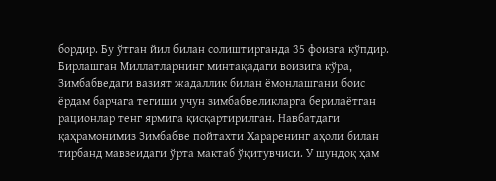бордир. Бу ўтган йил билан солиштирганда 35 фоизга кўпдир. Бирлашган Миллатларнинг минтақадаги воизига кўра, Зимбабведаги вазият жадаллик билан ёмонлашгани боис ёрдам барчага тегиши учун зимбабвеликларга берилаётган рационлар тенг ярмига қисқартирилган. Навбатдаги қаҳрамонимиз Зимбабве пойтахти Xараренинг аҳоли билан тирбанд мавзеидаги ўрта мактаб ўқитувчиси. У шундоқ ҳам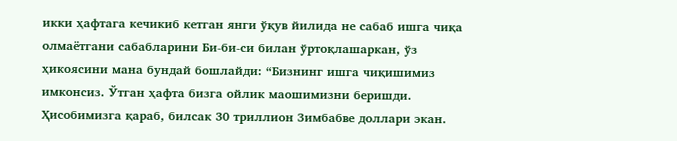икки ҳафтага кечикиб кетган янги ўқув йилида не сабаб ишга чиқа олмаётгани сабабларини Би-би-си билан ўртоқлашаркан, ўз ҳикоясини мана бундай бошлайди: “Бизнинг ишга чиқишимиз имконсиз. Ўтган ҳафта бизга ойлик маошимизни беришди. Ҳисобимизга қараб, билсак 30 триллион Зимбабве доллари экан.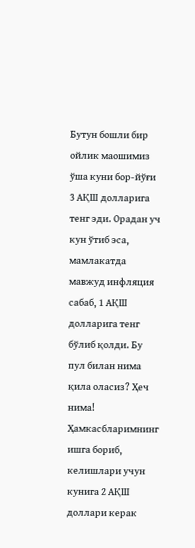Бутун бошли бир ойлик маошимиз ўша куни бор-йўғи 3 АҚШ долларига тенг эди. Орадан уч кун ўтиб эса, мамлакатда мавжуд инфляция сабаб, 1 АҚШ долларига тенг бўлиб қолди. Бу пул билан нима қила оласиз? Ҳеч нима! Ҳамкасбларимнинг ишга бориб, келишлари учун кунига 2 АҚШ доллари керак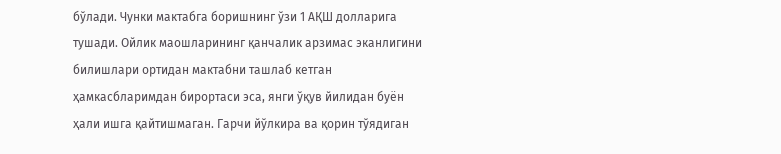бўлади. Чунки мактабга боришнинг ўзи 1 АҚШ долларига тушади. Ойлик маошларининг қанчалик арзимас эканлигини билишлари ортидан мактабни ташлаб кетган ҳамкасбларимдан бирортаси эса, янги ўқув йилидан буён ҳали ишга қайтишмаган. Гарчи йўлкира ва қорин тўядиган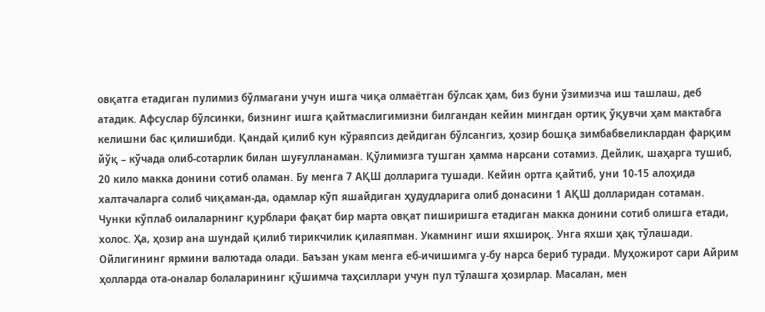овқатга етадиган пулимиз бўлмагани учун ишга чиқа олмаётган бўлсак ҳам, биз буни ўзимизча иш ташлаш, деб атадик. Афсуслар бўлсинки, бизнинг ишга қайтмаслигимизни билгандан кейин мингдан ортиқ ўқувчи ҳам мактабга келишни бас қилишибди. Қандай қилиб кун кўраяпсиз дейдиган бўлсангиз, ҳозир бошқа зимбабвеликлардан фарқим йўқ – кўчада олиб-сотарлик билан шуғулланаман. Қўлимизга тушган ҳамма нарсани сотамиз. Дейлик, шаҳарга тушиб, 20 кило макка донини сотиб оламан. Бу менга 7 АҚШ долларига тушади. Кейин ортга қайтиб, уни 10-15 алоҳида халтачаларга солиб чиқаман-да, одамлар кўп яшайдиган ҳудудларига олиб донасини 1 АҚШ долларидан сотаман. Чунки кўплаб оилаларнинг қурблари фақат бир марта овқат пиширишга етадиган макка донини сотиб олишга етади, холос. Ҳа, ҳозир ана шундай қилиб тирикчилик қилаяпман. Укамнинг иши яхшироқ. Унга яхши ҳақ тўлашади. Ойлигининг ярмини валютада олади. Баъзан укам менга еб-ичишимга у-бу нарса бериб туради. Муҳожирот сари Айрим ҳолларда ота-оналар болаларининг қўшимча таҳсиллари учун пул тўлашга ҳозирлар. Масалан, мен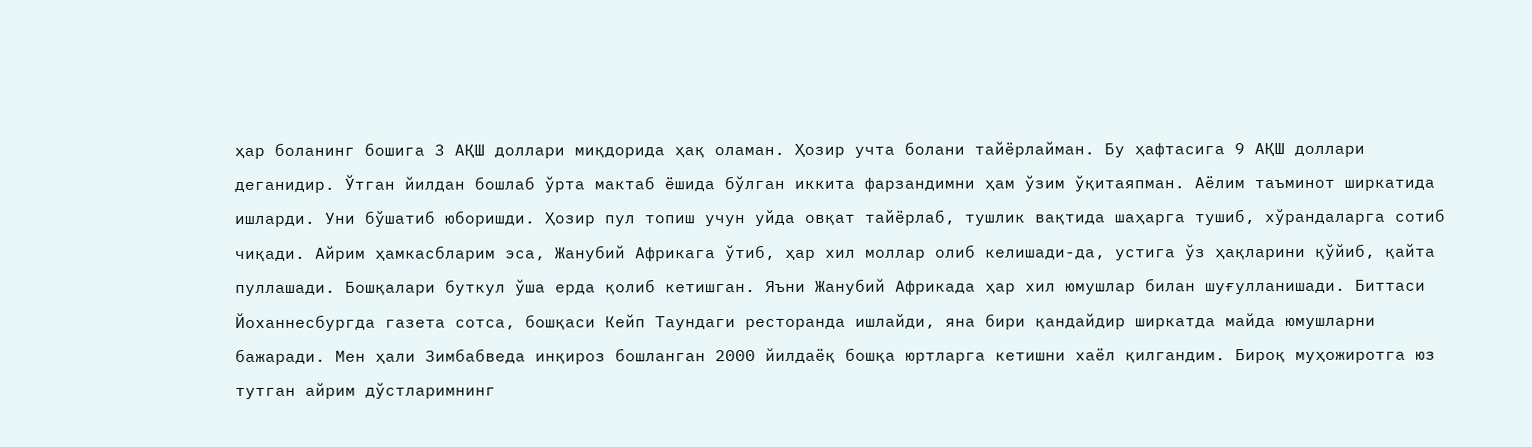ҳар боланинг бошига 3 АҚШ доллари миқдорида ҳақ оламан. Ҳозир учта болани тайёрлайман. Бу ҳафтасига 9 АҚШ доллари деганидир. Ўтган йилдан бошлаб ўрта мактаб ёшида бўлган иккита фарзандимни ҳам ўзим ўқитаяпман. Аёлим таъминот ширкатида ишларди. Уни бўшатиб юборишди. Ҳозир пул топиш учун уйда овқат тайёрлаб, тушлик вақтида шаҳарга тушиб, хўрандаларга сотиб чиқади. Айрим ҳамкасбларим эса, Жанубий Африкага ўтиб, ҳар хил моллар олиб келишади-да, устига ўз ҳақларини қўйиб, қайта пуллашади. Бошқалари буткул ўша ерда қолиб кетишган. Яъни Жанубий Африкада ҳар хил юмушлар билан шуғулланишади. Биттаси Йоханнесбургда газета сотса, бошқаси Кейп Таундаги ресторанда ишлайди, яна бири қандайдир ширкатда майда юмушларни бажаради. Мен ҳали Зимбабведа инқироз бошланган 2000 йилдаёқ бошқа юртларга кетишни хаёл қилгандим. Бироқ муҳожиротга юз тутган айрим дўстларимнинг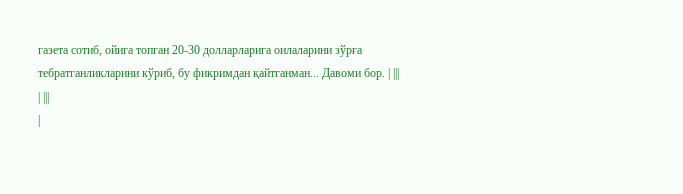газета сотиб, ойига топган 20-30 долларларига оилаларини зўрға тебратганликларини кўриб, бу фикримдан қайтганман... Давоми бор. | |||
| |||
|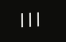|||